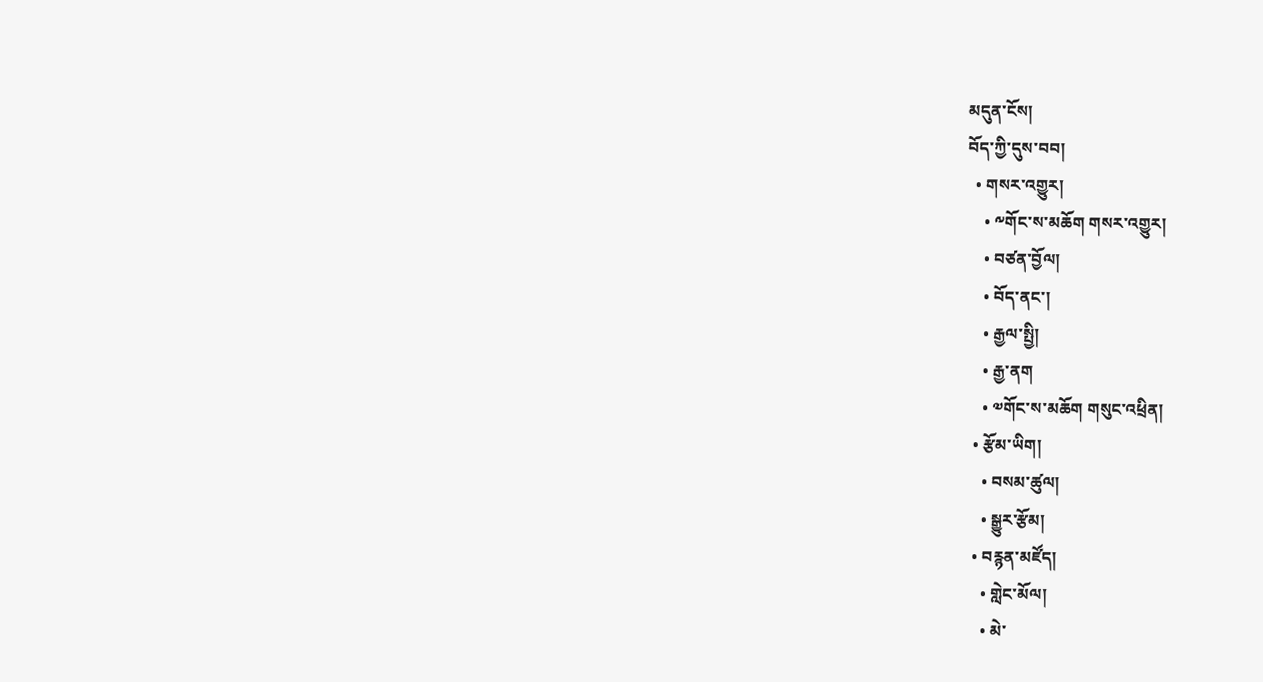མདུན་ངོས།
བོད་ཀྱི་དུས་བབ།
  • གསར་འགྱུར།
    • ༸གོང་ས་མཆོག གསར་འགྱུར།
    • བཙན་བྱོལ།
    • བོད་ནང་།
    • རྒྱལ་སྤྱི།
    • རྒྱ་ནག
    • ༧གོང་ས་མཆོག གསུང་འཕྲིན།
  • རྩོམ་ཡིག།
    • བསམ་ཚུལ།
    • སྒྱུར་རྩོམ།
  • བརྙན་མཛོད།
    • གླེང་མོལ།
    • མེ་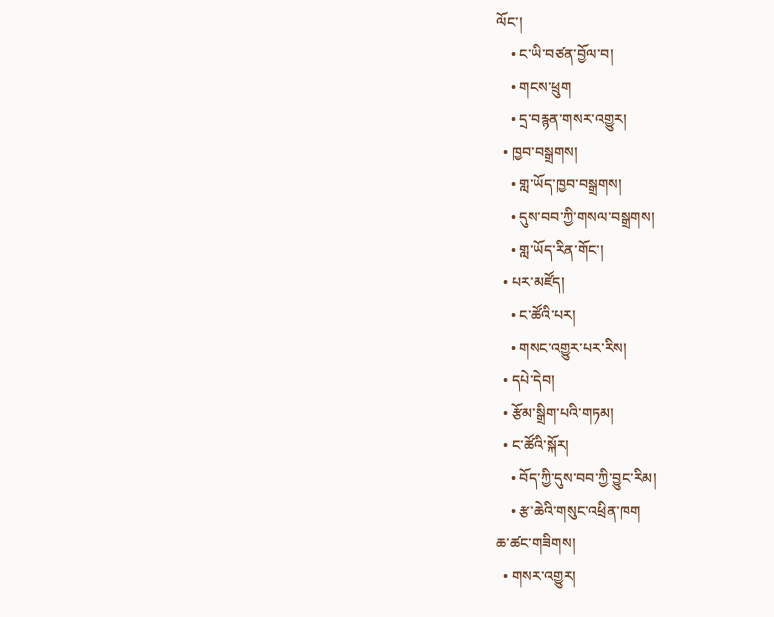ལོང་།
    • ང་ཡི་བཙན་བྱོལ་བ།
    • གངས་ཕྲུག
    • དྲ་བརྙན་གསར་འགྱུར།
  • ཁྱབ་བསྒྲགས།
    • གླ་ཡོད་ཁྱབ་བསྒྲགས།
    • དུས་བབ་ཀྱི་གསལ་བསྒྲགས།
    • གླ་ཡོད་རིན་གོང་།
  • པར་མཛོད།
    • ང་ཚོའི་པར།
    • གསང་འགྱུར་པར་རིས།
  • དཔེ་དེབ།
  • རྩོམ་སྒྲིག་པའི་གཏམ།
  • ང་ཚོའི་སྐོར།
    • བོད་ཀྱི་དུས་བབ་ཀྱི་བྱུང་རིམ།
    • རྩ་ཆེའི་གསུང་འཕྲིན་ཁག
ཆ་ཚང་གཟིགས།
  • གསར་འགྱུར།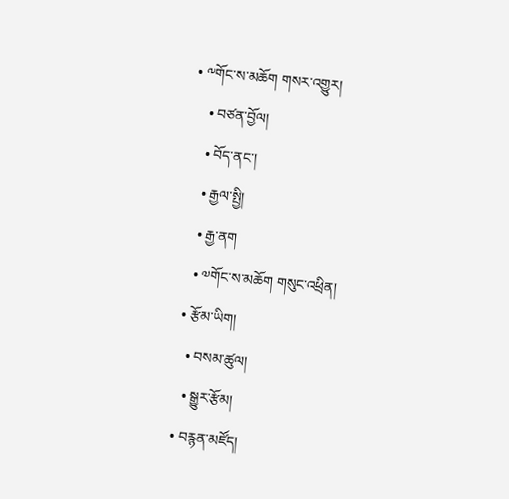• ༸གོང་ས་མཆོག གསར་འགྱུར།
    • བཙན་བྱོལ།
    • བོད་ནང་།
    • རྒྱལ་སྤྱི།
    • རྒྱ་ནག
    • ༧གོང་ས་མཆོག གསུང་འཕྲིན།
  • རྩོམ་ཡིག།
    • བསམ་ཚུལ།
    • སྒྱུར་རྩོམ།
  • བརྙན་མཛོད།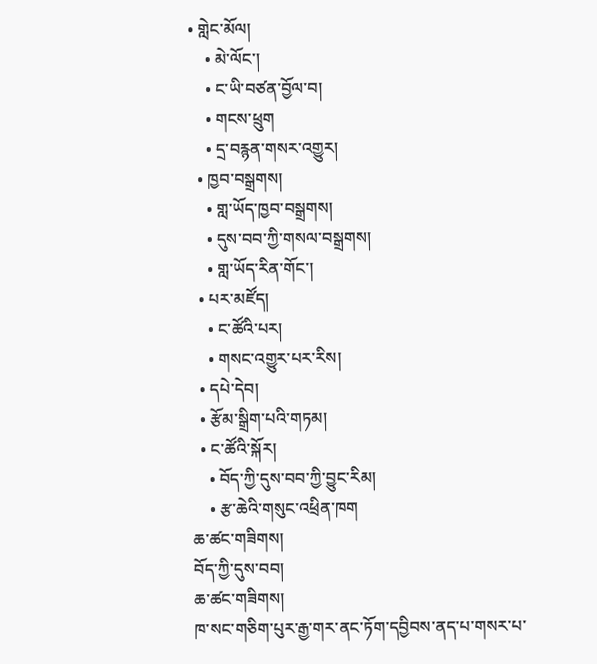• གླེང་མོལ།
    • མེ་ལོང་།
    • ང་ཡི་བཙན་བྱོལ་བ།
    • གངས་ཕྲུག
    • དྲ་བརྙན་གསར་འགྱུར།
  • ཁྱབ་བསྒྲགས།
    • གླ་ཡོད་ཁྱབ་བསྒྲགས།
    • དུས་བབ་ཀྱི་གསལ་བསྒྲགས།
    • གླ་ཡོད་རིན་གོང་།
  • པར་མཛོད།
    • ང་ཚོའི་པར།
    • གསང་འགྱུར་པར་རིས།
  • དཔེ་དེབ།
  • རྩོམ་སྒྲིག་པའི་གཏམ།
  • ང་ཚོའི་སྐོར།
    • བོད་ཀྱི་དུས་བབ་ཀྱི་བྱུང་རིམ།
    • རྩ་ཆེའི་གསུང་འཕྲིན་ཁག
ཆ་ཚང་གཟིགས།
བོད་ཀྱི་དུས་བབ།
ཆ་ཚང་གཟིགས།
ཁ་སང་གཅིག་པུར་རྒྱ་གར་ནང་ཏོག་དབྱིབས་ནད་པ་གསར་པ་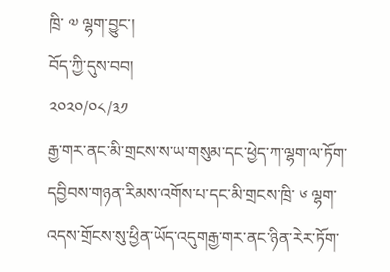ཁྲི་ ༧ ལྷག་བྱུང་།
བོད་ཀྱི་དུས་བབ།
༢༠༢༠/༠༨/༣༡
རྒྱ་གར་ནང་མི་གྲངས་ས་ཡ་གསུམ་དང་ཕྱེད་ཀ་ལྷག་ལ་ཏོག་དབྱིབས་གཉན་རིམས་འགོས་པ་དང་མི་གྲངས་ཁྲི་ ༦ ལྷག་འདས་གྲོངས་སུ་ཕྱིན་ཡོད་འདུགརྒྱ་གར་ནང་ཉིན་རེར་ཏོག་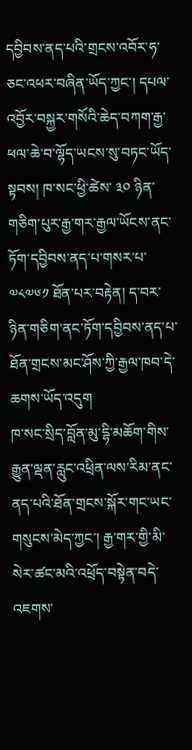དབྱིབས་ནད་པའི་གྲངས་འབོར་ཧ་ཅང་འཕར་བཞིན་ཡོད་ཀྱང་། དཔལ་འབྱོར་བསྐྱར་གསོའི་ཆེད་བཀག་རྒྱ་ཕལ་ཆེ་བ་ལྷོད་ཡངས་སུ་བཏང་ཡོད་སྟབས། ཁ་སང་ཕྱི་ཚེས་ ༣༠ ཉིན་གཅིག་པུར་རྒྱ་གར་རྒྱལ་ཡོངས་ནང་ཏོག་དབྱིབས་ནད་པ་གསར་པ་ ༧༨༧༦༡ ཐོན་པར་བརྟེན། ད་བར་ཉིན་གཅིག་ནང་ཏོག་དབྱིབས་ནད་པ་ཐོན་གྲངས་མང་ཤོས་ཀྱི་རྒྱལ་ཁབ་དེ་ཆགས་ཡོད་འདུག
ཁ་སང་སྲིད་བློན་མུ་དྷི་མཆོག་གིས་རྒྱུན་ལྡན་རླུང་འཕྲིན་ལས་རིམ་ནང་ནད་པའི་ཐོན་གྲངས་སྐོར་གང་ཡང་གསུངས་མེད་ཀྱང་། རྒྱ་གར་གྱི་མི་སེར་ཚང་མའི་འཕྲོད་བསྟེན་བདེ་འཇགས་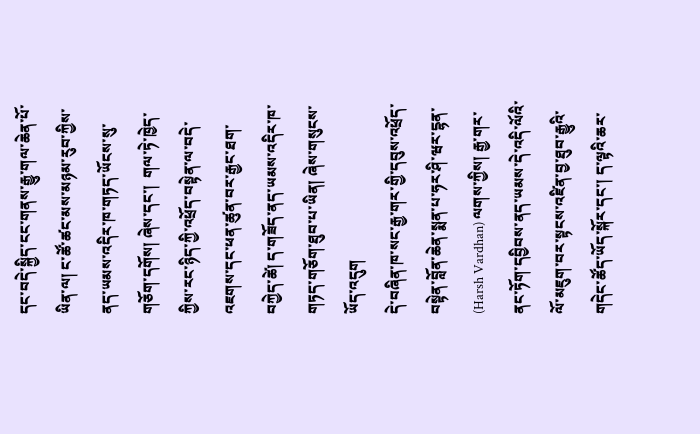དང་བདེ་སྐྱིད་ངང་གནས་རྒྱུ་གལ་ཆེན་པོ་ཡིན་ལ། ང་ཚོ་ཚང་མས་མཉམ་རུབ་ཀྱིས་ནད་ཡམས་འདིར་ཁ་གཏད་ཡོངས་སུ་གཅོག་དགོས། ཞེས་དང་།  གལ་ཏེ་ཁྱེད་ཀྱིས་རང་ཉིད་ཀྱི་འཕྲོད་བསྟེན་ལ་བདེ་འཇགས་དང་ཕན་ཚུན་བར་རྒྱང་ཐག་བཀྱེད་ཚེ། ད་གཟོད་ནད་ཡམས་འདིར་ཁ་གཏད་གཅོག་ཐུབ་པ་ཡིན། ཞེས་གསུངས་ཡོད་འདུག
དེ་བཞིན་ཁ་སང་རྒྱ་གར་གྱི་དབུས་འཕྲོད་བསྟེན་བློན་ཆེན་སྨན་པ་ཧར་ཤི་ཝར་དྷན་ (Harsh Vardhan) ལགས་ཀྱིས། རྒྱ་གར་ནང་ཏོག་དབྱིབས་ནད་ཡམས་དེ་འདི་ལོའི་ལོ་མཇུག་བར་སྟངས་འཛིན་བྱ་ཐུབ་རྒྱུའི་གདེང་ཚོད་ཡོད་སྐོར་དང་། ད་ལྟའི་ཆར་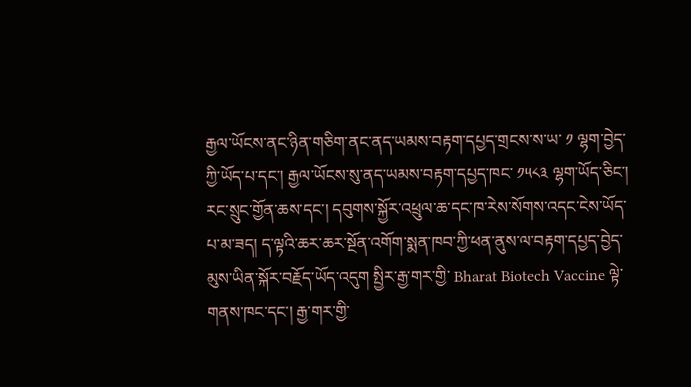རྒྱལ་ཡོངས་ནང་ཉིན་གཅིག་ནང་ནད་ཡམས་བརྟག་དཔྱད་གྲངས་ས་ཡ་ ༡ ལྷག་བྱེད་ཀྱི་ཡོད་པ་དང་། རྒྱལ་ཡོངས་སུ་ནད་ཡམས་བརྟག་དཔྱད་ཁང་ ༡༥༨༣ ལྷག་ཡོད་ཅིང་། རང་སྲུང་གྱོན་ཆས་དང་། དབུགས་སྐྱོར་འཕྲུལ་ཆ་དང་ཁ་རེས་སོགས་འདང་ངེས་ཡོད་པ་མ་ཟད། ད་ལྟའི་ཆར་ཆར་སྔོན་འགོག་སྨན་ཁབ་ཀྱི་ཕན་ནུས་ལ་བརྟག་དཔྱད་བྱེད་མུས་ཡིན་སྐོར་བརྗོད་ཡོད་འདུག སྤྱིར་རྒྱ་གར་གྱི་ Bharat Biotech Vaccine ལྟེ་གནས་ཁང་དང་། རྒྱ་གར་གྱི་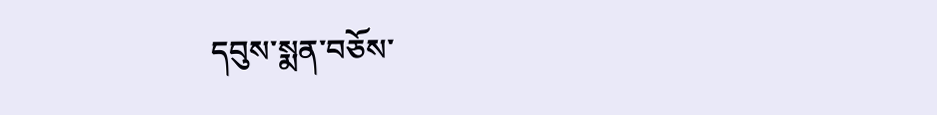དབུས་སྨན་བཅོས་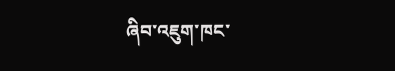ཞིབ་འཇུག་ཁང་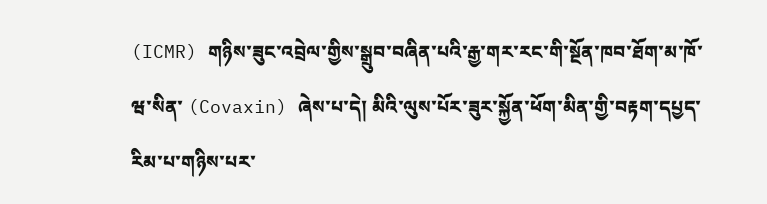(ICMR) གཉིས་ཟུང་འབྲེལ་གྱིས་སྒྲུབ་བཞིན་པའི་རྒྱ་གར་རང་གི་སྔོན་ཁབ་ཐོག་མ་ཁོ་ཝ་སིན་ (Covaxin) ཞེས་པ་དེ། མིའི་ལུས་པོར་ཟུར་སྐྱོན་ཕོག་མིན་གྱི་བརྟག་དཔྱད་རིམ་པ་གཉིས་པར་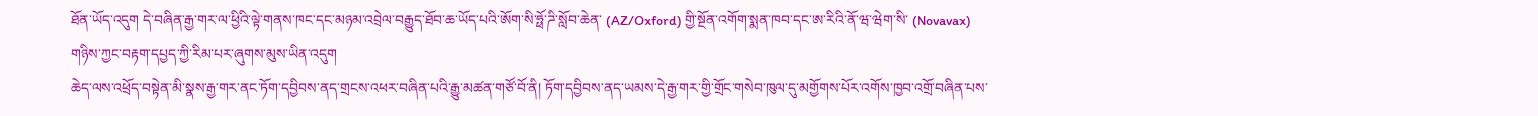ཐོན་ཡོད་འདུག དེ་བཞིན་རྒྱ་གར་ལ་ཕྱིའི་ལྟེ་གནས་ཁང་དང་མཉམ་འབྲེལ་བརྒྱུད་ཐོབ་ཆ་ཡོད་པའི་ཨོག་སི་ཧྥོ་ཌི་སློབ་ཆེན་ (AZ/Oxford) གྱི་སྔོན་འགོག་སྨན་ཁབ་དང་ཨ་རིའི་ནོ་ཝ་ཝེག་སི་ (Novavax) གཉིས་ཀྱང་བརྟག་དཔྱད་ཀྱི་རིམ་པར་ཞུགས་མུས་ཡིན་འདུག
ཆེད་ལས་འཕྲོད་བསྟེན་མི་སྣས་རྒྱ་གར་ནང་ཏོག་དབྱིབས་ནད་གྲངས་འཕར་བཞིན་པའི་རྒྱུ་མཚན་གཙོ་བོ་ནི། ཏོག་དབྱིབས་ནད་ཡམས་དེ་རྒྱ་གར་གྱི་གྲོང་གསེབ་ཁུལ་དུ་མགྱོགས་པོར་འགོས་ཁྱབ་འགྲོ་བཞིན་པས་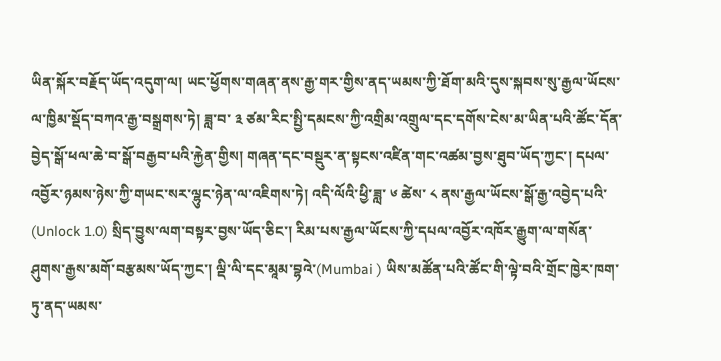ཡིན་སྐོར་བརྗོད་ཡོད་འདུག་ལ། ཡང་ཕྱོགས་གཞན་ནས་རྒྱ་གར་གྱིས་ནད་ཡམས་ཀྱི་ཐོག་མའི་དུས་སྐབས་སུ་རྒྱལ་ཡོངས་ལ་ཁྱིམ་སྡོད་བཀའ་རྒྱ་བསྒྲགས་ཏེ། ཟླ་བ་ ༣ ཙམ་རིང་སྤྱི་དམངས་ཀྱི་འགྲིམ་འགྲུལ་དང་དགོས་ངེས་མ་ཡིན་པའི་ཚོང་དོན་བྱེད་སྒོ་ཕལ་ཆེ་བ་སྒོ་བརྒྱབ་པའི་རྐྱེན་གྱིས། གཞན་དང་བསྡུར་ན་སྟངས་འཛིན་གང་འཚམ་བྱས་ཐུབ་ཡོད་ཀྱང་། དཔལ་འབྱོར་ཉམས་ཉེས་ཀྱི་གཡང་སར་ལྷུང་ཉེན་ལ་འཇིགས་ཏེ། འདི་ལོའི་ཕྱི་ཟླ་ ༦ ཚེས་ ༨ ནས་རྒྱལ་ཡོངས་སྒོ་རྒྱ་འབྱེད་པའི་ (Unlock 1.0) སྲིད་བྱུས་ལག་བསྟར་བྱས་ཡོད་ཅིང་། རིམ་པས་རྒྱལ་ཡོངས་ཀྱི་དཔལ་འབྱོར་འཁོར་རྒྱུག་ལ་གསོན་ཤུགས་རྒྱས་མགོ་བརྩམས་ཡོད་ཀྱང་། ལྡི་ལི་དང་མཱམ་བྷའེ་(Mumbai ) ཡིས་མཚོན་པའི་ཚོང་གི་ལྟེ་བའི་གྲོང་ཁྱེར་ཁག་ཏུ་ནད་ཡམས་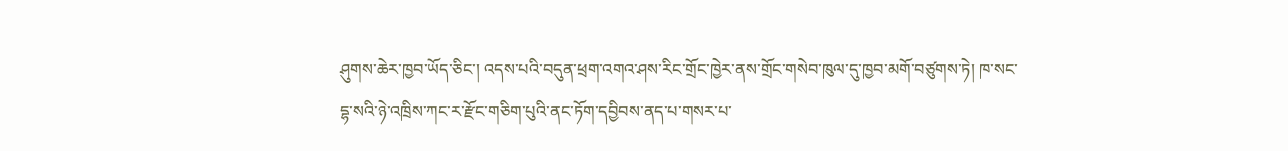ཤུགས་ཆེར་ཁྱབ་ཡོད་ཅིང་། འདས་པའི་བདུན་ཕྲག་འགའ་ཤས་རིང་གྲོང་ཁྱེར་ནས་གྲོང་གསེབ་ཁུལ་དུ་ཁྱབ་མགོ་བཙུགས་ཏེ། ཁ་སང་དྷ་སའི་ཉེ་འཁྲིས་ཀང་ར་རྫོང་གཅིག་པུའི་ནང་ཏོག་དབྱིབས་ནད་པ་གསར་པ་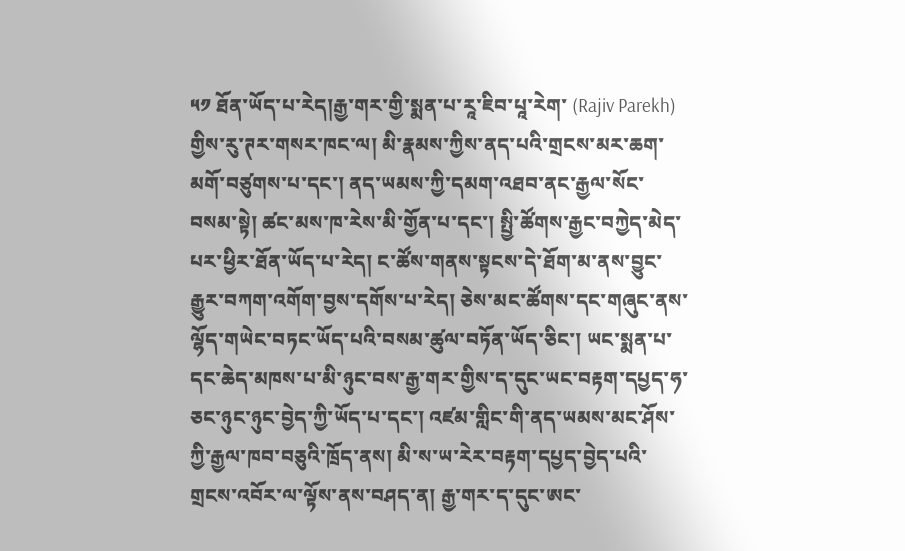༥༡ ཐོན་ཡོད་པ་རེད།རྒྱ་གར་གྱི་སྨན་པ་རཱ་ཇིབ་པཱ་རེག་ (Rajiv Parekh) གྱིས་རུ་ཊར་གསར་ཁང་ལ། མི་རྣམས་ཀྱིས་ནད་པའི་གྲངས་མར་ཆག་མགོ་བཙུགས་པ་དང་། ནད་ཡམས་ཀྱི་དམག་འཐབ་ནང་རྒྱལ་སོང་བསམ་སྟེ། ཚང་མས་ཁ་རེས་མི་གྱོན་པ་དང་། སྤྱི་ཚོགས་རྒྱང་བཀྱེད་མེད་པར་ཕྱིར་ཐོན་ཡོད་པ་རེད། ང་ཚོས་གནས་སྟངས་དེ་ཐོག་མ་ནས་བྱུང་རྒྱུར་བཀག་འགོག་བྱས་དགོས་པ་རེད། ཅེས་མང་ཚོགས་དང་གཞུང་ནས་ལྷོད་གཡེང་བཏང་ཡོད་པའི་བསམ་ཚུལ་བཏོན་ཡོད་ཅིང་། ཡང་སྨན་པ་དང་ཆེད་མཁས་པ་མི་ཉུང་བས་རྒྱ་གར་གྱིས་ད་དུང་ཡང་བརྟག་དཔྱད་ཧ་ཅང་ཉུང་ཉུང་བྱེད་ཀྱི་ཡོད་པ་དང་། འཛམ་གླིང་གི་ནད་ཡམས་མང་ཤོས་ཀྱི་རྒྱལ་ཁབ་བཅུའི་ཁྲོད་ནས། མི་ས་ཡ་རེར་བརྟག་དཔྱད་བྱེད་པའི་གྲངས་འབོར་ལ་ལྟོས་ནས་བཤད་ན། རྒྱ་གར་ད་དུང་ཨང་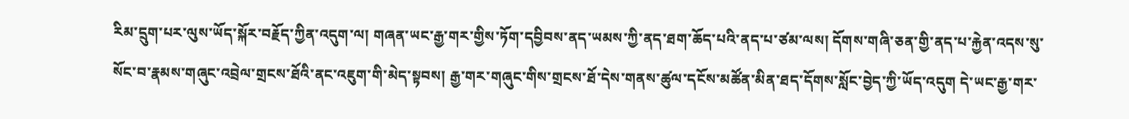རིམ་དྲུག་པར་ལུས་ཡོད་སྐོར་བརྗོད་ཀྱིན་འདུག་ལ། གཞན་ཡང་རྒྱ་གར་གྱིས་ཏོག་དབྱིབས་ནད་ཡམས་ཀྱི་ནད་ཐག་ཆོད་པའི་ནད་པ་ཙམ་ལས། དོགས་གཞི་ཅན་གྱི་ནད་པ་རྐྱེན་འདས་སུ་སོང་བ་རྣམས་གཞུང་འབྲེལ་གྲངས་ཐོའི་ནང་འཇུག་གི་མེད་སྟབས། རྒྱ་གར་གཞུང་གིས་གྲངས་ཐོ་དེས་གནས་ཚུལ་དངོས་མཚོན་མིན་ཐད་དོགས་སློང་བྱེད་ཀྱི་ཡོད་འདུག དེ་ཡང་རྒྱ་གར་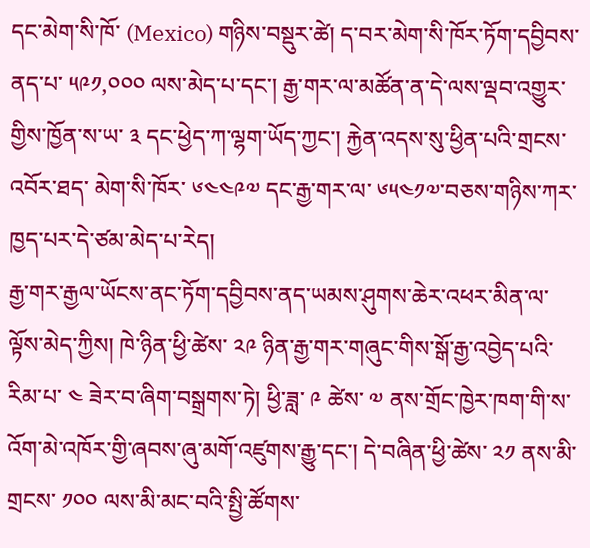དང་མེག་སི་ཁོ་ (Mexico) གཉིས་བསྡུར་ཚེ། ད་བར་མེག་སི་ཁོར་ཏོག་དབྱིབས་ནད་པ་ ༥༩༡,༠༠༠ ལས་མེད་པ་དང་། རྒྱ་གར་ལ་མཚོན་ན་དེ་ལས་ལྡབ་འགྱུར་གྱིས་ཁྱོན་ས་ཡ་ ༣ དང་ཕྱེད་ཀ་ལྷག་ཡོད་ཀྱང་། རྐྱེན་འདས་སུ་ཕྱིན་པའི་གྲངས་འབོར་ཐད་ མེག་སི་ཁོར་ ༦༤༤༩༧ དང་རྒྱ་གར་ལ་ ༦༥༤༡༧་བཅས་གཉིས་ཀར་ཁྱད་པར་དེ་ཙམ་མེད་པ་རེད།
རྒྱ་གར་རྒྱལ་ཡོངས་ནང་ཏོག་དབྱིབས་ནད་ཡམས་ཤུགས་ཆེར་འཕར་མིན་ལ་ལྟོས་མེད་ཀྱིས། ཁེ་ཉིན་ཕྱི་ཚེས་ ༢༩ ཉིན་རྒྱ་གར་གཞུང་གིས་སྒོ་རྒྱ་འབྱེད་པའི་རིམ་པ་ ༤ ཟེར་བ་ཞིག་བསྒྲགས་ཏེ། ཕྱི་ཟླ་ ༩ ཚེས་ ༧ ནས་གྲོང་ཁྱེར་ཁག་གི་ས་འོག་མེ་འཁོར་གྱི་ཞབས་ཞུ་མགོ་འཛུགས་རྒྱུ་དང་། དེ་བཞིན་ཕྱི་ཚེས་ ༢༡ ནས་མི་གྲངས་ ༡༠༠ ལས་མི་མང་བའི་སྤྱི་ཚོགས་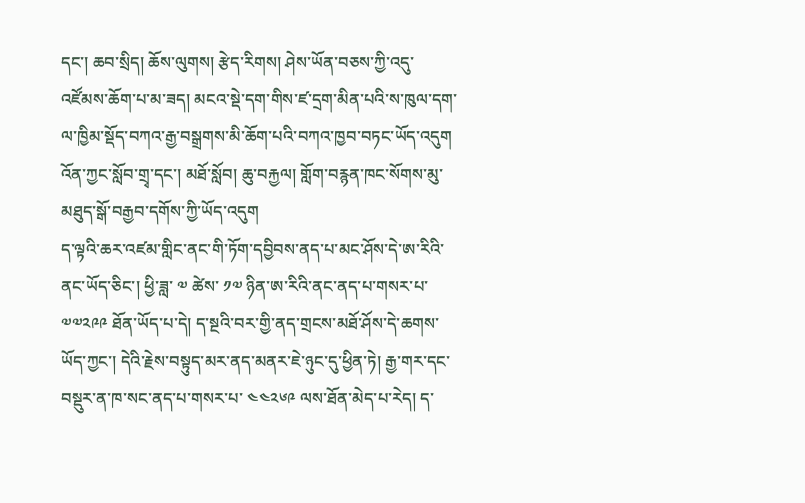དང་། ཆབ་སྲིད། ཆོས་ལུགས། རྩེད་རིགས། ཤེས་ཡོན་བཅས་ཀྱི་འདུ་འཛོམས་ཆོག་པ་མ་ཟད། མངའ་སྡེ་དག་གིས་ཛ་དྲག་མིན་པའི་ས་ཁུལ་དག་ལ་ཁྱིམ་སྡོད་བཀའ་རྒྱ་བསྒྲགས་མི་ཆོག་པའི་བཀའ་ཁྱབ་བཏང་ཡོད་འདུག འོན་ཀྱང་སློབ་གྲྭ་དང་། མཐོ་སློབ། ཆུ་བརྐྱལ། གློག་བརྙན་ཁང་སོགས་མུ་མཐུད་སྒོ་བརྒྱབ་དགོས་ཀྱི་ཡོད་འདུག
ད་ལྟའི་ཆར་འཛམ་གླིང་ནང་གི་ཏོག་དབྱིབས་ནད་པ་མང་ཤོས་དེ་ཨ་རིའི་ནང་ཡོད་ཅིང་། ཕྱི་ཟླ་ ༧ ཚེས་ ༡༧ ཉིན་ཨ་རིའི་ནང་ནད་པ་གསར་པ་ ༧༧༢༩༩ ཐོན་ཡོད་པ་དེ། ད་སྔའི་བར་གྱི་ནད་གྲངས་མཐོ་ཤོས་དེ་ཆགས་ཡོད་ཀྱང་། དེའི་རྗེས་བསྟུད་མར་ནད་མནར་ཇེ་ཉུང་དུ་ཕྱིན་ཏེ། རྒྱ་གར་དང་བསྡུར་ན་ཁ་སང་ནད་པ་གསར་པ་ ༤༤༢༦༩ ལས་ཐོན་མེད་པ་རེད། ད་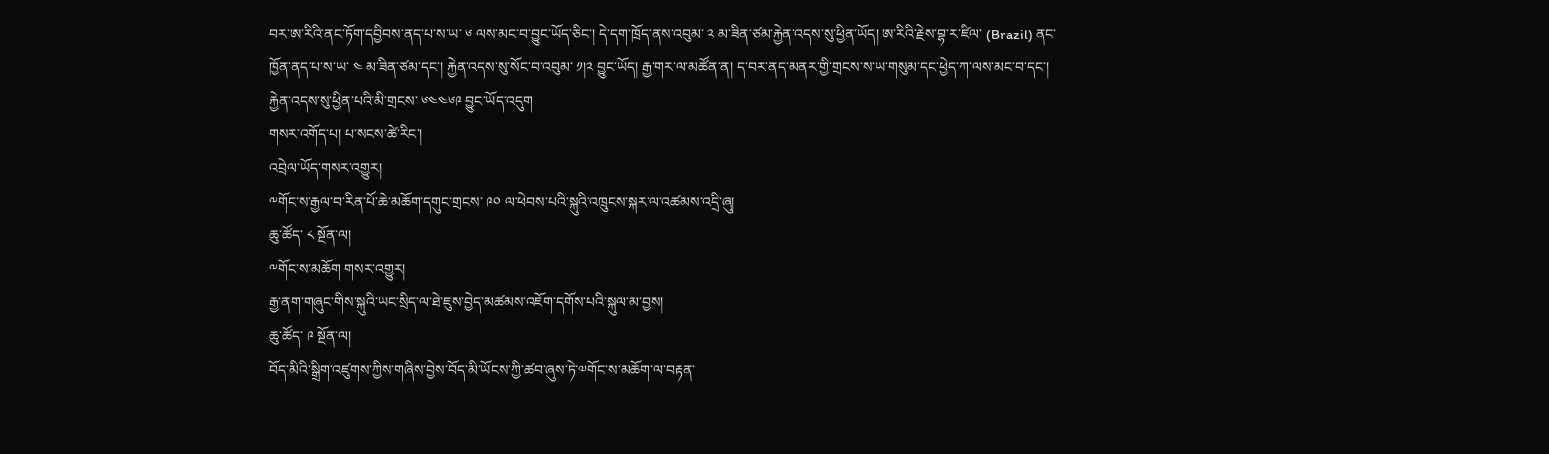བར་ཨ་རིའི་ནང་ཏོག་དབྱིབས་ནད་པ་ས་ཡ་ ༦ ལས་མང་བ་བྱུང་ཡོད་ཅིང་། དེ་དག་ཁྲོད་ནས་འབུམ་ ༢ མ་ཟིན་ཙམ་རྐྱེན་འདས་སུ་ཕྱིན་ཡོད། ཨ་རིའི་རྗེས་བྷ་ར་ཛིལ་ (Brazil) ནང་ཁྱོན་ནད་པ་ས་ཡ་ ༤ མ་ཟིན་ཙམ་དང་། རྐྱེན་འདས་སུ་སོང་བ་འབུམ་ ༡།༢ བྱུང་ཡོད། རྒྱ་གར་ལ་མཚོན་ན། ད་བར་ནད་མནར་གྱི་གྲངས་ས་ཡ་གསུམ་དང་ཕྱེད་ཀ་ལས་མང་བ་དང་། རྐྱེན་འདས་སུ་ཕྱིན་པའི་མི་གྲངས་ ༦༤༤༦༩ བྱུང་ཡོད་འདུག
གསར་འགོད་པ། པ་སངས་ཚེ་རིང་།
འབྲེལ་ཡོད་གསར་འགྱུར།
༸གོང་ས་རྒྱལ་བ་རིན་པོ་ཆེ་མཆོག་དགུང་གྲངས་ ༩༠ ལ་ཕེབས་པའི་སྐུའི་འཁྲུངས་སྐར་ལ་འཚམས་འདྲི་ཞུ།
ཆུ་ཚོད་ ༨ སྔོན་ལ།
༸གོང་ས་མཆོག གསར་འགྱུར།
རྒྱ་ནག་གཞུང་གིས་སྐུའི་ཡང་སྲིད་ལ་ཐེ་ཇུས་བྱེད་མཚམས་འཇོག་དགོས་པའི་སྐུལ་མ་བྱས།
ཆུ་ཚོད་ ༩ སྔོན་ལ།
བོད་མིའི་སྒྲིག་འཛུགས་ཀྱིས་གཞིས་བྱེས་བོད་མི་ཡོངས་ཀྱི་ཚབ་ཞུས་ཏེ་༧གོང་ས་མཆོག་ལ་བརྟན་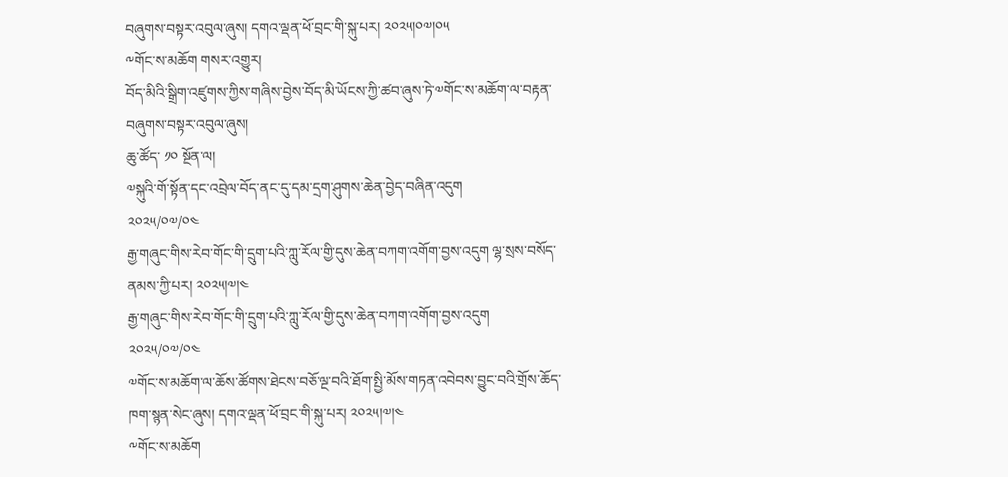བཞུགས་བསྟར་འབུལ་ཞུས། དགའ་ལྡན་ཕོ་བྲང་གི་སྐུ་པར། ༢༠༢༥།༠༧།༠༥
༸གོང་ས་མཆོག གསར་འགྱུར།
བོད་མིའི་སྒྲིག་འཛུགས་ཀྱིས་གཞིས་བྱེས་བོད་མི་ཡོངས་ཀྱི་ཚབ་ཞུས་ཏེ་༧གོང་ས་མཆོག་ལ་བརྟན་བཞུགས་བསྟར་འབུལ་ཞུས།
ཆུ་ཚོད་ ༡༠ སྔོན་ལ།
༧སྐུའི་གོ་སྟོན་དང་འབྲེལ་བོད་ནང་དུ་དམ་དྲག་ཤུགས་ཆེན་བྱེད་བཞིན་འདུག
༢༠༢༥/༠༧/༠༤
རྒྱ་གཞུང་གིས་རེབ་གོང་གི་དྲུག་པའི་ཀླུ་རོལ་གྱི་དུས་ཆེན་བཀག་འགོག་བྱས་འདུག ལྷ་སྲས་བསོད་ནམས་ཀྱི་པར། ༢༠༢༥།༧།༤
རྒྱ་གཞུང་གིས་རེབ་གོང་གི་དྲུག་པའི་ཀླུ་རོལ་གྱི་དུས་ཆེན་བཀག་འགོག་བྱས་འདུག
༢༠༢༥/༠༧/༠༤
༧གོང་ས་མཆོག་ལ་ཆོས་ཚོགས་ཐེངས་བཅོ་ལྔ་བའི་ཐོག་སྤྱི་མོས་གཏན་འབེབས་བྱུང་བའི་གྲོས་ཆོད་ཁག་སྙན་སེང་ཞུས། དགའ་ལྡན་ཕོ་བྲང་གི་སྐུ་པར། ༢༠༢༥།༧།༤
༸གོང་ས་མཆོག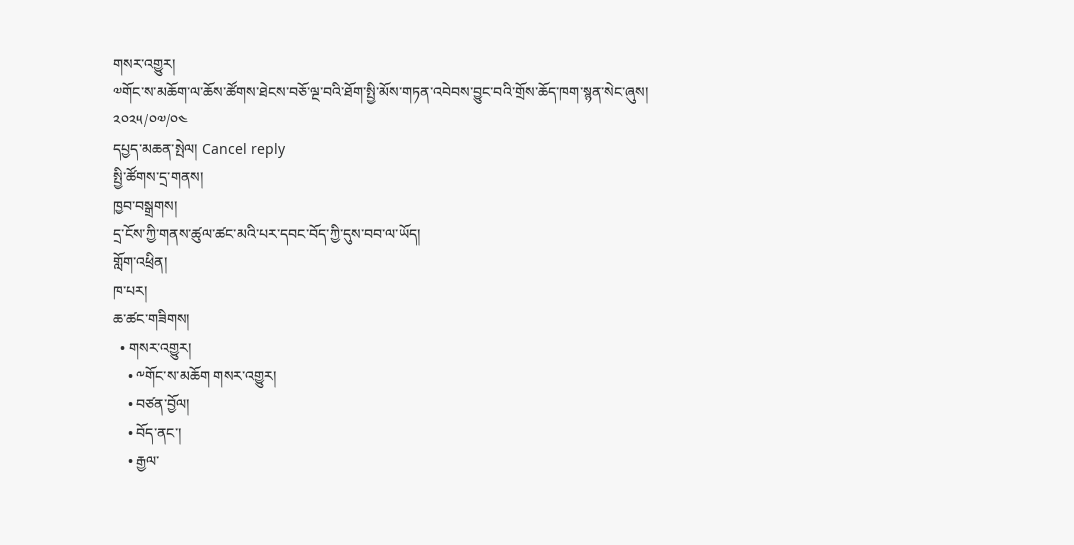གསར་འགྱུར།
༧གོང་ས་མཆོག་ལ་ཆོས་ཚོགས་ཐེངས་བཅོ་ལྔ་བའི་ཐོག་སྤྱི་མོས་གཏན་འབེབས་བྱུང་བའི་གྲོས་ཆོད་ཁག་སྙན་སེང་ཞུས།
༢༠༢༥/༠༧/༠༤
དཔྱད་མཆན་སྤེལ། Cancel reply
སྤྱི་ཚོགས་དྲ་གནས།
ཁྱབ་བསྒྲགས།
དྲ་ངོས་ཀྱི་གནས་ཚུལ་ཚང་མའི་པར་དབང་བོད་ཀྱི་དུས་བབ་ལ་ཡོད།
གློག་འཕྲིན།
ཁ་པར།
ཆ་ཚང་གཟིགས།
  • གསར་འགྱུར།
    • ༸གོང་ས་མཆོག གསར་འགྱུར།
    • བཙན་བྱོལ།
    • བོད་ནང་།
    • རྒྱལ་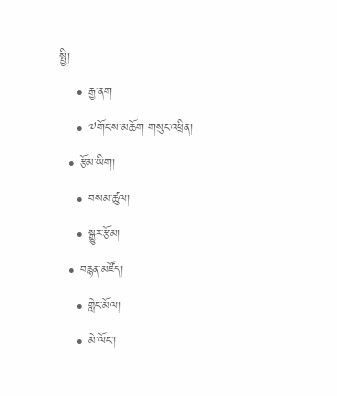སྤྱི།
    • རྒྱ་ནག
    • ༧གོང་ས་མཆོག གསུང་འཕྲིན།
  • རྩོམ་ཡིག།
    • བསམ་ཚུལ།
    • སྒྱུར་རྩོམ།
  • བརྙན་མཛོད།
    • གླེང་མོལ།
    • མེ་ལོང་།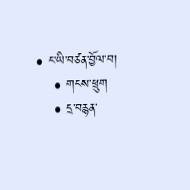• ང་ཡི་བཙན་བྱོལ་བ།
    • གངས་ཕྲུག
    • དྲ་བརྙན་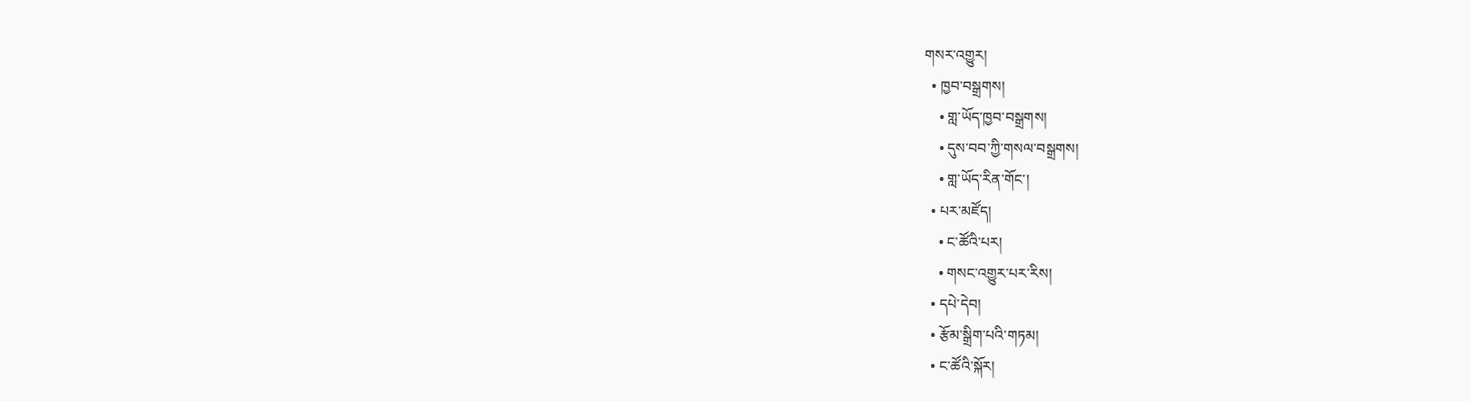གསར་འགྱུར།
  • ཁྱབ་བསྒྲགས།
    • གླ་ཡོད་ཁྱབ་བསྒྲགས།
    • དུས་བབ་ཀྱི་གསལ་བསྒྲགས།
    • གླ་ཡོད་རིན་གོང་།
  • པར་མཛོད།
    • ང་ཚོའི་པར།
    • གསང་འགྱུར་པར་རིས།
  • དཔེ་དེབ།
  • རྩོམ་སྒྲིག་པའི་གཏམ།
  • ང་ཚོའི་སྐོར།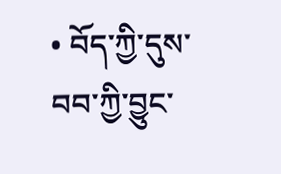• བོད་ཀྱི་དུས་བབ་ཀྱི་བྱུང་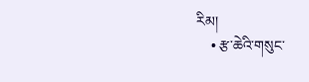རིམ།
    • རྩ་ཆེའི་གསུང་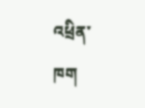འཕྲིན་ཁག